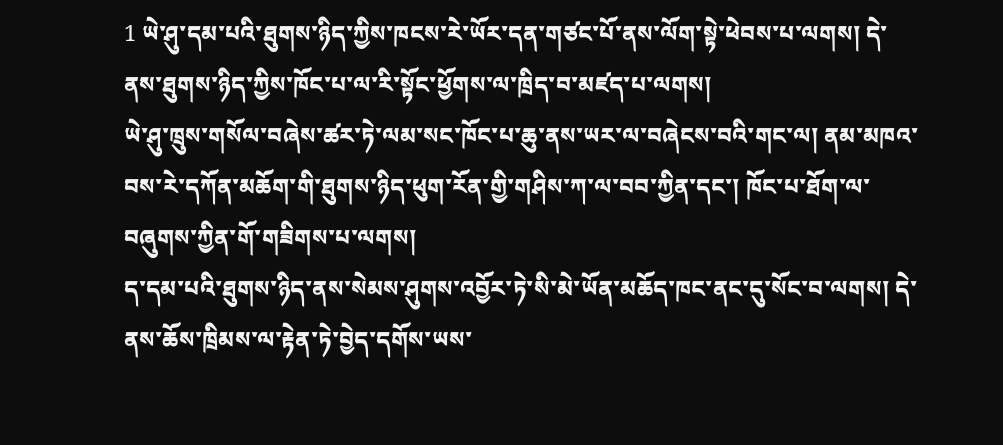1 ཡེ་ཤུ་དམ་པའི་ཐུགས་ཉིད་ཀྱིས་ཁངས་རེ་ཡོར་དན་གཙང་པོ་ནས་ལོག་སྟེ་ཕེབས་པ་ལགས། དེ་ནས་ཐུགས་ཉིད་ཀྱིས་ཁོང་པ་ལ་རི་སྟོང་ཕྱོགས་ལ་ཁྲིད་བ་མཛད་པ་ལགས།
ཡེ་ཤུ་ཁྲུས་གསོལ་བཞེས་ཚར་ཏེ་ལམ་སང་ཁོང་པ་ཆུ་ནས་ཡར་ལ་བཞེངས་བའི་གང་ལ། ནམ་མཁའ་བས་རེ་དཀོན་མཆོག་གི་ཐུགས་ཉིད་ཕུག་རོན་གྱི་གཤིས་ཀ་ལ་བབ་ཀྱིན་དང་། ཁོང་པ་ཐོག་ལ་བཞུགས་ཀྱིན་གོ་གཟིགས་པ་ལགས།
ད་དམ་པའི་ཐུགས་ཉིད་ནས་སེམས་ཤུགས་འབྱོར་ཏེ་སི་མེ་ཡོན་མཆོད་ཁང་ནང་དུ་སོང་བ་ལགས། དེ་ནས་ཆོས་ཁྲིམས་ལ་རྟེན་ཏེ་བྱེད་དགོས་ཡས་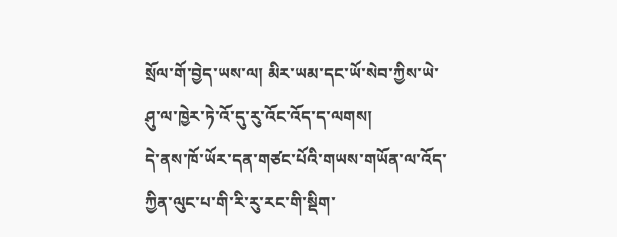སྲོལ་གོ་བྱེད་ཡས་ལ། མིར་ཡམ་དང་ཡོ་སེབ་ཀྱིས་ཡེ་ཤུ་ལ་ཁྱེར་ཏེ་འོ་དུ་རུ་འོང་འོད་ད་ལགས།
དེ་ནས་ཁོ་ཡོར་དན་གཙང་པོའི་གཡས་གཡོན་ལ་འོད་ཀྱིན་ལུང་པ་གི་རི་རུ་རང་གི་སྡིག་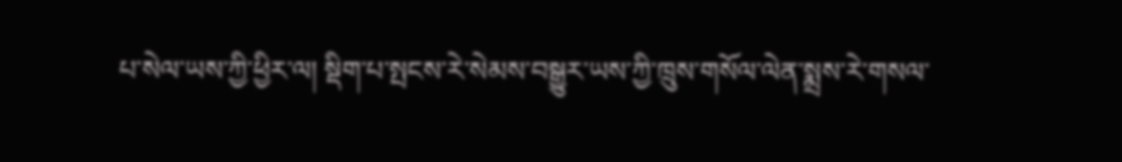པ་སེལ་ཡས་ཀྱི་ཕྱིར་ལ། སྡིག་པ་སྤངས་རེ་སེམས་བསྒྱུར་ཡས་ཀྱི་ཁྲུས་གསོལ་ལེན་སྨྲས་རེ་གསལ་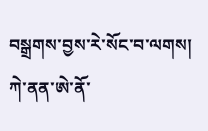བསྒྲགས་བྱས་རེ་སོང་བ་ལགས།
ཀེ་ནན་ཨེ་ནོ་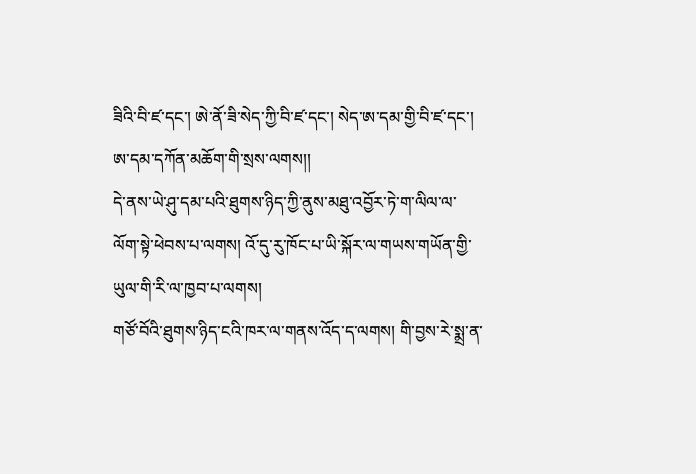ཟིའི་བི་ཛ་དང་། ཨེ་ནོ་ཟི་སེད་ཀྱི་བི་ཛ་དང་། སེད་ཨ་དམ་གྱི་བི་ཛ་དང་། ཨ་དམ་དཀོན་མཆོག་གི་སྲས་ལགས།།
དེ་ནས་ཡེ་ཤུ་དམ་པའི་ཐུགས་ཉིད་ཀྱི་ནུས་མཐུ་འབྱོར་ཏེ་ག་ལིལ་ལ་ལོག་སྟེ་ཕེབས་པ་ལགས། འོ་དུ་རུ་ཁོང་པ་ཡི་སྐོར་ལ་གཡས་གཡོན་གྱི་ཡུལ་གི་རི་ལ་ཁྱབ་པ་ལགས།
གཙོ་བོའི་ཐུགས་ཉིད་ངའི་ཁར་ལ་གནས་འོད་ད་ལགས། གི་བྱས་རེ་སྨྲ་ན་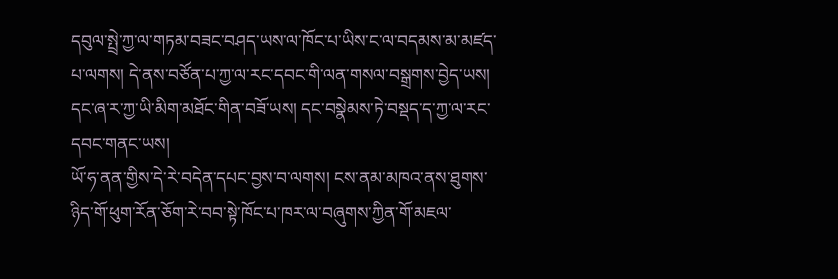དབུལ་སྤྲེ་ཀྱ་ལ་གཏམ་བཟང་བཤད་ཡས་ལ་ཁོང་པ་ཡིས་ང་ལ་བདམས་མ་མཛད་པ་ལགས། དེ་ནས་བཙོན་པ་ཀྱ་ལ་རང་དབང་གི་ལན་གསལ་བསྒྲགས་བྱེད་ཡས། དང་ཞ་ར་ཀྱ་ཡི་མིག་མཐོང་གིན་བཟོ་ཡས། དང་བསྣེམས་ཏེ་བསྡད་ད་ཀྱ་ལ་རང་དབང་གནང་ཡས།
ཡོ་ཧ་ནན་གྱིས་དེ་རེ་བདེན་དཔང་བྱས་བ་ལགས། ངས་ནམ་མཁའ་ནས་ཐུགས་ཉིད་གོ་ཕུག་རོན་ཅོག་རེ་བབ་སྟེ་ཁོང་པ་ཁར་ལ་བཞུགས་ཀྱིན་གོ་མཇལ་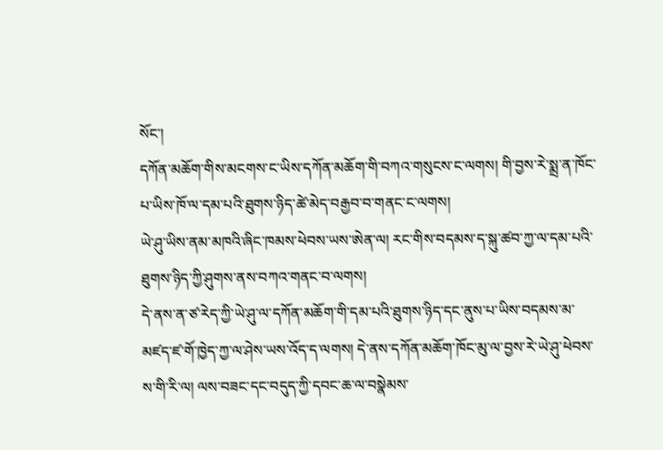སོང་།
དཀོན་མཆོག་གིས་མངགས་ང་ཡིས་དཀོན་མཆོག་གི་བཀའ་གསུངས་ང་ལགས། གི་བྱས་རེ་སྨྲ་ན་ཁོང་པ་ཡིས་ཁོ་ལ་དམ་པའི་ཐུགས་ཉིད་ཚེ་མེད་བརྒྱབ་བ་གནང་ང་ལགས།
ཡེ་ཤུ་ཡིས་ནམ་མཁའི་ཞིང་ཁམས་ཕེབས་ཡས་ཨེན་ལ། རང་གིས་བདམས་ད་སྐུ་ཚབ་ཀྱ་ལ་དམ་པའི་ཐུགས་ཉིད་ཀྱི་ཤུགས་ནས་བཀའ་གནང་བ་ལགས།
དེ་ནས་ན་ཙ་རེད་ཀྱི་ཡེ་ཤུ་ལ་དཀོན་མཆོག་གི་དམ་པའི་ཐུགས་ཉིད་དང་ནུས་པ་ཡིས་བདམས་མ་མཛད་ཛ་གོ་ཁྱེད་ཀྱ་ལ་ཤེས་ཡས་འོད་ད་ལགས། དེ་ནས་དཀོན་མཆོག་ཁོང་མུ་ལ་བྱས་རེ་ཡེ་ཤུ་ཕེབས་ས་གི་རི་ལ། ལས་བཟང་དང་བདུད་ཀྱི་དབང་ཆ་ལ་བསྣེམས་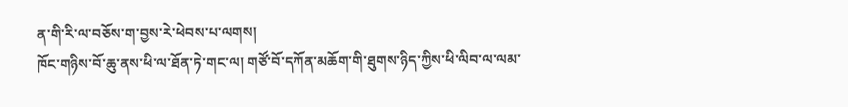ན་གི་རི་ལ་བཅོས་ག་བྱས་རེ་ཕེབས་པ་ལགས།
ཁོང་གཉིས་བོ་ཆུ་ནས་ཕི་ལ་ཐོན་ཏེ་གང་ལ། གཙོ་བོ་དཀོན་མཆོག་གི་ཐུགས་ཉིད་ཀྱིས་ཕི་ལིབ་ལ་ལམ་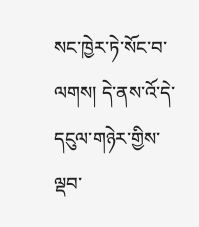སང་ཁྱེར་ཏེ་སོང་བ་ལགས། དེ་ནས་འོ་དེ་དངུལ་གཉེར་གྱིས་ལྡབ་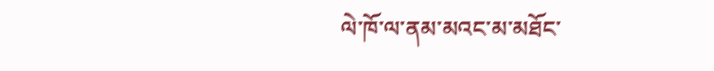ལེ་ཁོ་ལ་ནམ་མའང་མ་མཐོང་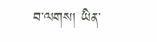བ་ལགས། ཡིན་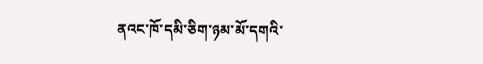ནའང་ཁོ་དམི་ཅིག་ཉམ་མོ་དགའི་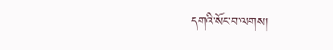དགའི་སོང་བ་ལགས།